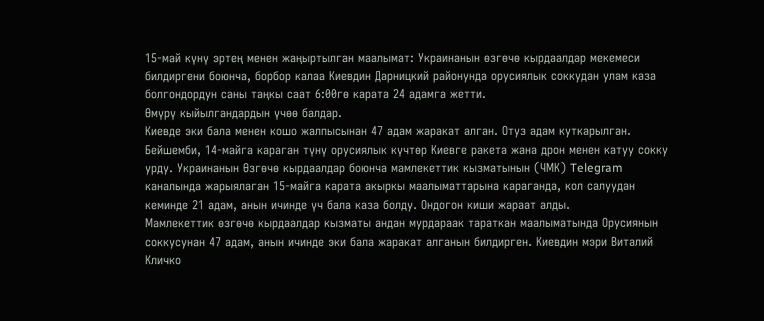15-май күнү эртең менен жаңыртылган маалымат: Украинанын өзгөчө кырдаалдар мекемеси билдиргени боюнча, борбор калаа Киевдин Дарницкий районунда орусиялык соккудан улам каза болгондордун саны таңкы саат 6:00гө карата 24 адамга жетти.
Өмүрү кыйылгандардын үчөө балдар.
Киевде эки бала менен кошо жалпысынан 47 адам жаракат алган. Отуз адам куткарылган.
Бейшемби, 14-майга караган түнү орусиялык күчтөр Киевге ракета жана дрон менен катуу сокку урду. Украинанын Өзгөчө кырдаалдар боюнча мамлекеттик кызматынын (ЧМК) Telegram каналында жарыялаган 15-майга карата акыркы маалыматтарына караганда, кол салуудан кеминде 21 адам, анын ичинде үч бала каза болду. Ондогон киши жараат алды.
Мамлекеттик өзгөчө кырдаалдар кызматы андан мурдараак тараткан маалыматында Орусиянын соккусунан 47 адам, анын ичинде эки бала жаракат алганын билдирген. Киевдин мэри Виталий Кличко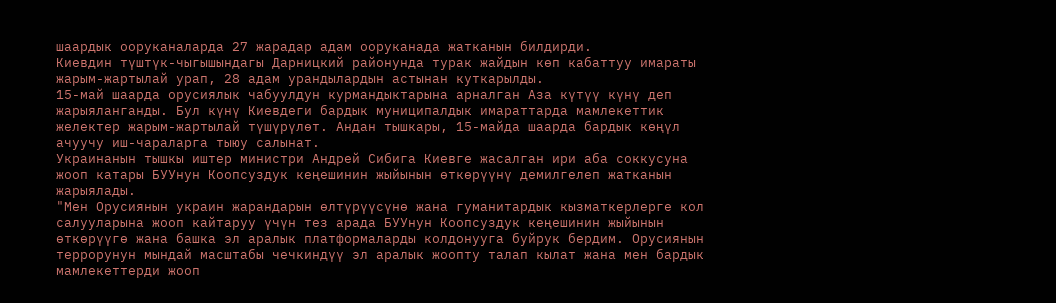шаардык ооруканаларда 27 жарадар адам ооруканада жатканын билдирди.
Киевдин түштүк-чыгышындагы Дарницкий районунда турак жайдын көп кабаттуу имараты жарым-жартылай урап, 28 адам урандылардын астынан куткарылды.
15-май шаарда орусиялык чабуулдун курмандыктарына арналган Аза күтүү күнү деп жарыяланганды. Бул күнү Киевдеги бардык муниципалдык имараттарда мамлекеттик желектер жарым-жартылай түшүрүлөт. Андан тышкары, 15-майда шаарда бардык көңүл ачуучу иш-чараларга тыюу салынат.
Украинанын тышкы иштер министри Андрей Сибига Киевге жасалган ири аба соккусуна жооп катары БУУнун Коопсуздук кеңешинин жыйынын өткөрүүнү демилгелеп жатканын жарыялады.
"Мен Орусиянын украин жарандарын өлтүрүүсүнө жана гуманитардык кызматкерлерге кол салууларына жооп кайтаруу үчүн тез арада БУУнун Коопсуздук кеңешинин жыйынын өткөрүүгө жана башка эл аралык платформаларды колдонууга буйрук бердим. Орусиянын террорунун мындай масштабы чечкиндүү эл аралык жоопту талап кылат жана мен бардык мамлекеттерди жооп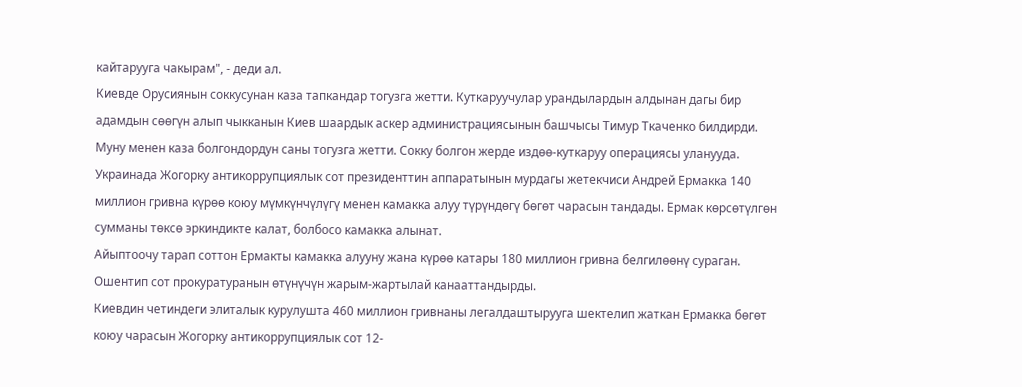кайтарууга чакырам", - деди ал.
Киевде Орусиянын соккусунан каза тапкандар тогузга жетти. Куткаруучулар урандылардын алдынан дагы бир адамдын сөөгүн алып чыкканын Киев шаардык аскер администрациясынын башчысы Тимур Ткаченко билдирди.
Муну менен каза болгондордун саны тогузга жетти. Сокку болгон жерде издөө-куткаруу операциясы уланууда.
Украинада Жогорку антикоррупциялык сот президенттин аппаратынын мурдагы жетекчиси Андрей Ермакка 140 миллион гривна күрөө коюу мүмкүнчүлүгү менен камакка алуу түрүндөгү бөгөт чарасын тандады. Ермак көрсөтүлгөн сумманы төксө эркиндикте калат, болбосо камакка алынат.
Айыптоочу тарап соттон Ермакты камакка алууну жана күрөө катары 180 миллион гривна белгилөөнү сураган. Ошентип сот прокуратуранын өтүнүчүн жарым-жартылай канааттандырды.
Киевдин четиндеги элиталык курулушта 460 миллион гривнаны легалдаштырууга шектелип жаткан Ермакка бөгөт коюу чарасын Жогорку антикоррупциялык сот 12-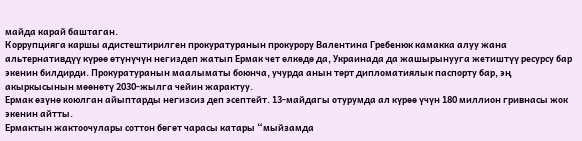майда карай баштаган.
Коррупцияга каршы адистештирилген прокуратуранын прокурору Валентина Гребенюк камакка алуу жана альтернативдүү күрөө өтүнүчүн негиздеп жатып Ермак чет өлкөдө да, Украинада да жашырынууга жетиштүү ресурсу бар экенин билдирди. Прокуратуранын маалыматы боюнча, учурда анын төрт дипломатиялык паспорту бар, эң акыркысынын мөөнөтү 2030-жылга чейин жарактуу.
Ермак өзүнө коюлган айыптарды негизсиз деп эсептейт. 13-майдагы отурумда ал күрөө үчүн 180 миллион гривнасы жок экенин айтты.
Ермактын жактоочулары соттон бөгөт чарасы катары “мыйзамда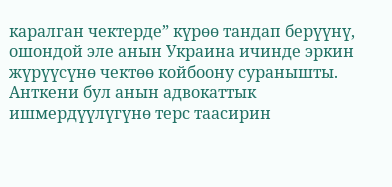каралган чектерде” күрөө тандап берүүнү, ошондой эле анын Украина ичинде эркин жүрүүсүнө чектөө койбоону суранышты. Анткени бул анын адвокаттык ишмердүүлүгүнө терс таасирин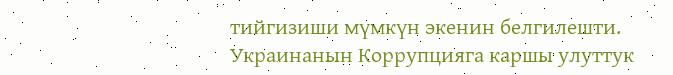тийгизиши мүмкүн экенин белгилешти.
Украинанын Коррупцияга каршы улуттук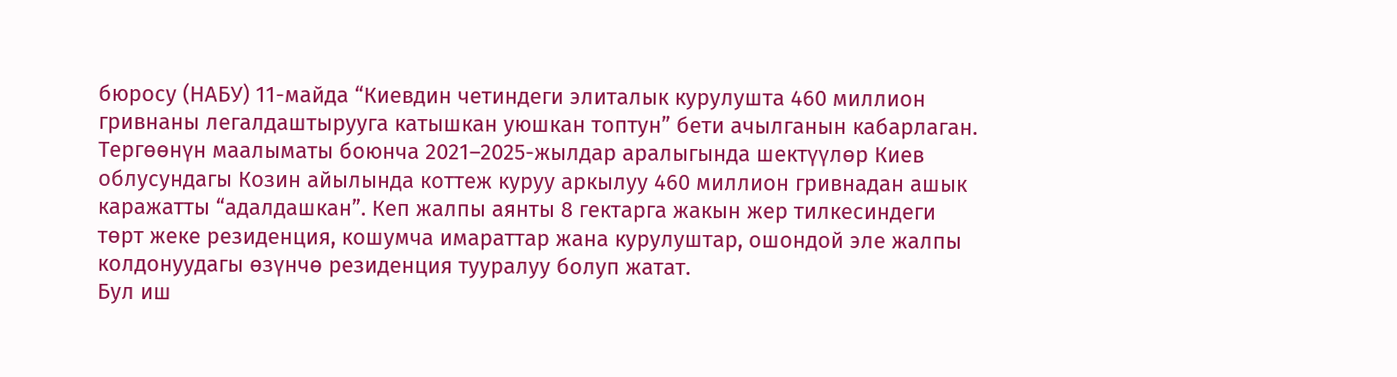бюросу (НАБУ) 11-майда “Киевдин четиндеги элиталык курулушта 460 миллион гривнаны легалдаштырууга катышкан уюшкан топтун” бети ачылганын кабарлаган. Тергөөнүн маалыматы боюнча 2021–2025-жылдар аралыгында шектүүлөр Киев облусундагы Козин айылында коттеж куруу аркылуу 460 миллион гривнадан ашык каражатты “адалдашкан”. Кеп жалпы аянты 8 гектарга жакын жер тилкесиндеги төрт жеке резиденция, кошумча имараттар жана курулуштар, ошондой эле жалпы колдонуудагы өзүнчө резиденция тууралуу болуп жатат.
Бул иш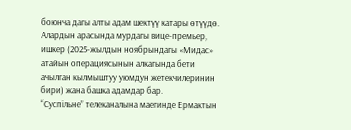боюнча дагы алты адам шектүү катары өтүүдө. Алардын арасында мурдагы вице-премьер, ишкер (2025-жылдын ноябрындагы «Мидас» атайын операциясынын алкагында бети ачылган кылмыштуу уюмдун жетекчилеринин бири) жана башка адамдар бар.
“Суспільне” телеканалына маегинде Ермактын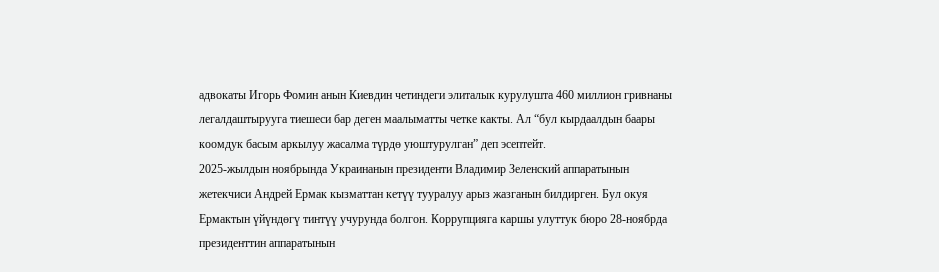адвокаты Игорь Фомин анын Киевдин четиндеги элиталык курулушта 460 миллион гривнаны легалдаштырууга тиешеси бар деген маалыматты четке какты. Ал “бул кырдаалдын баары коомдук басым аркылуу жасалма түрдө уюштурулган” деп эсептейт.
2025-жылдын ноябрында Украинанын президенти Владимир Зеленский аппаратынын жетекчиси Андрей Ермак кызматтан кетүү тууралуу арыз жазганын билдирген. Бул окуя Ермактын үйүндөгү тинтүү учурунда болгон. Коррупцияга каршы улуттук бюро 28-ноябрда президенттин аппаратынын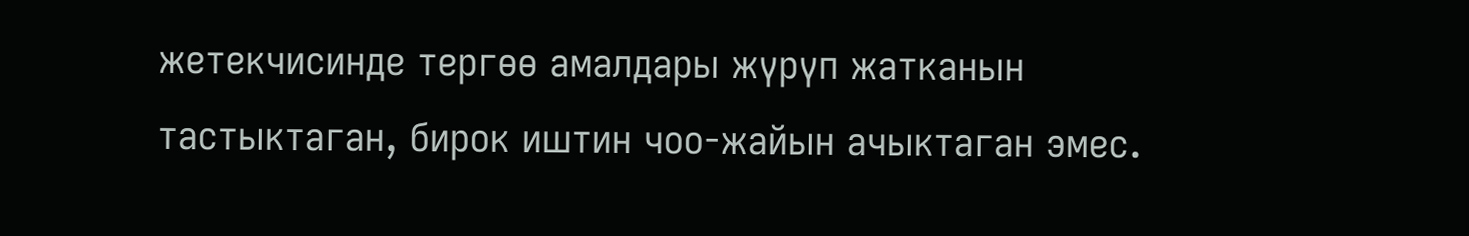жетекчисинде тергөө амалдары жүрүп жатканын тастыктаган, бирок иштин чоо-жайын ачыктаган эмес.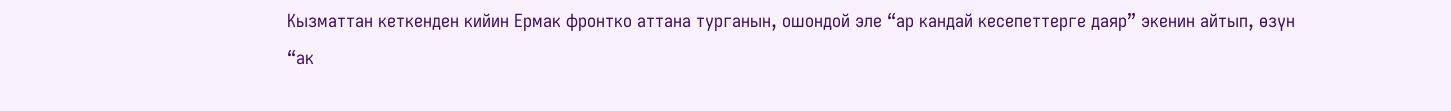Кызматтан кеткенден кийин Ермак фронтко аттана турганын, ошондой эле “ар кандай кесепеттерге даяр” экенин айтып, өзүн “ак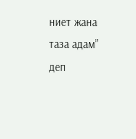ниет жана таза адам” деп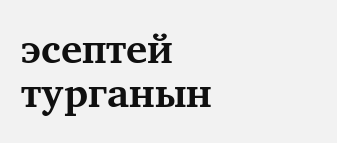эсептей турганын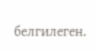белгилеген.